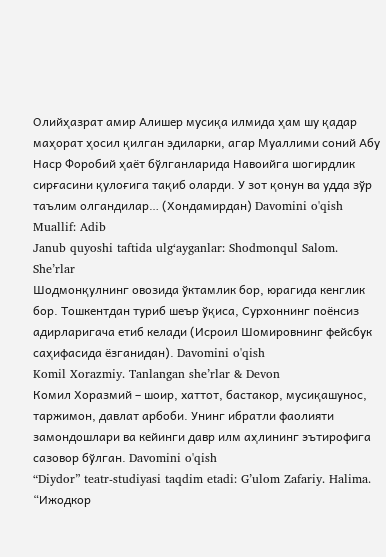Олийҳазрат амир Алишер мусиқа илмида ҳам шу қадар маҳорат ҳосил қилган эдиларки, агар Муаллими соний Абу Наср Форобий ҳаёт бўлганларида Навоийга шогирдлик сирғасини қулоғига тақиб оларди. У зот қонун ва удда зўр таълим олгандилар… (Хондамирдан) Davomini o'qish
Muallif: Adib
Janub quyoshi taftida ulg‘ayganlar: Shodmonqul Salom. She’rlar
Шодмонқулнинг овозида ўктамлик бор, юрагида кенглик бор. Тошкентдан туриб шеър ўқиса, Сурхоннинг поёнсиз адирларигача етиб келади (Исроил Шомировнинг фейсбук саҳифасида ёзганидан). Davomini o'qish
Komil Xorazmiy. Tanlangan she’rlar & Devon
Комил Хоразмий – шоир, хаттот, бастакор, мусиқашунос, таржимон, давлат арбоби. Унинг ибратли фаолияти замондошлари ва кейинги давр илм аҳлининг эътирофига сазовор бўлган. Davomini o'qish
“Diydor” teatr-studiyasi taqdim etadi: G’ulom Zafariy. Halima.
“Ижодкор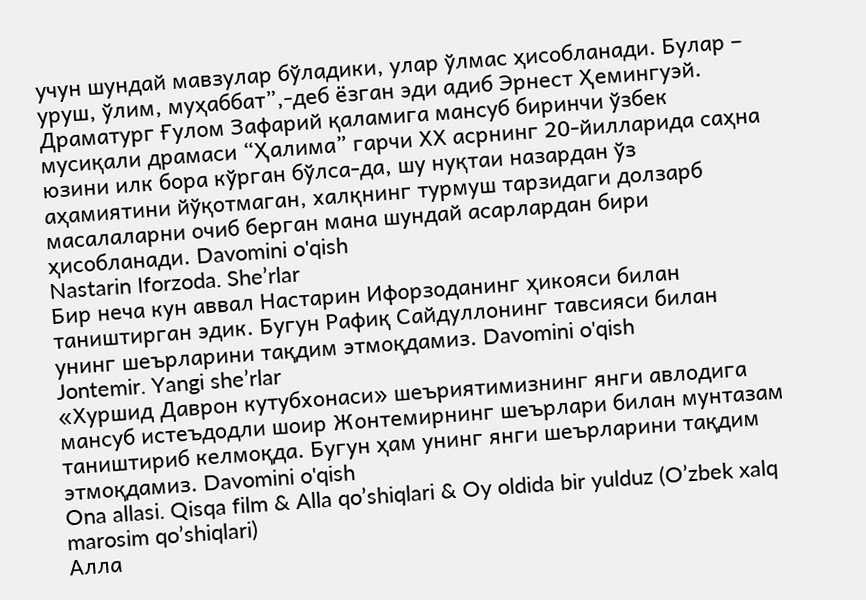учун шундай мавзулар бўладики, улар ўлмас ҳисобланади. Булар – уруш, ўлим, муҳаббат”,-деб ёзган эди адиб Эрнест Ҳемингуэй. Драматург Ғулом Зафарий қаламига мансуб биринчи ўзбек мусиқали драмаси “Ҳалима” гарчи ХХ асрнинг 20-йилларида саҳна юзини илк бора кўрган бўлса-да, шу нуқтаи назардан ўз аҳамиятини йўқотмаган, халқнинг турмуш тарзидаги долзарб масалаларни очиб берган мана шундай асарлардан бири ҳисобланади. Davomini o'qish
Nastarin Iforzoda. She’rlar
Бир неча кун аввал Настарин Ифорзоданинг ҳикояси билан таништирган эдик. Бугун Рафиқ Сайдуллонинг тавсияси билан унинг шеърларини тақдим этмоқдамиз. Davomini o'qish
Jontemir. Yangi she’rlar
«Хуршид Даврон кутубхонаси» шеъриятимизнинг янги авлодига мансуб истеъдодли шоир Жонтемирнинг шеърлари билан мунтазам таништириб келмоқда. Бугун ҳам унинг янги шеърларини тақдим этмоқдамиз. Davomini o'qish
Ona allasi. Qisqa film & Alla qo’shiqlari & Oy oldida bir yulduz (O’zbek xalq marosim qo’shiqlari)
Алла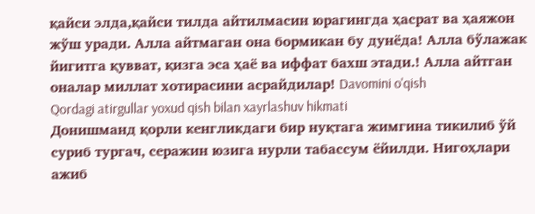қайси элда,қайси тилда айтилмасин юрагингда ҳасрат ва ҳаяжон жўш уради. Алла айтмаган она бормикан бу дунёда! Алла бўлажак йигитга қувват, қизга эса ҳаё ва иффат бахш этади.! Алла айтган оналар миллат хотирасини асрайдилар! Davomini o'qish
Qordagi atirgullar yoxud qish bilan xayrlashuv hikmati
Донишманд қорли кенгликдаги бир нуқтага жимгина тикилиб ўй суриб тургач, серажин юзига нурли табассум ёйилди. Нигоҳлари ажиб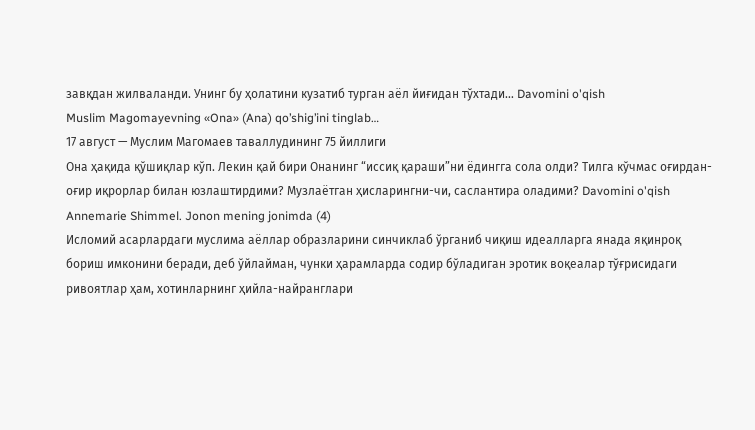завқдан жилваланди. Унинг бу ҳолатини кузатиб турган аёл йиғидан тўхтади… Davomini o'qish
Muslim Magomayevning «Ona» (Ana) qo’shig’ini tinglab…
17 август — Муслим Магомаев таваллудининг 75 йиллиги
Она ҳақида қўшиқлар кўп. Лекин қай бири Онанинг “иссиқ қараши”ни ёдингга сола олди? Тилга кўчмас оғирдан-оғир иқрорлар билан юзлаштирдими? Музлаётган ҳисларингни-чи, саслантира оладими? Davomini o'qish
Annemarie Shimmel. Jonon mening jonimda (4)
Исломий асарлардаги муслима аёллар образларини синчиклаб ўрганиб чиқиш идеалларга янада яқинроқ бориш имконини беради, деб ўйлайман, чунки ҳарамларда содир бўладиган эротик воқеалар тўғрисидаги ривоятлар ҳам, хотинларнинг ҳийла-найранглари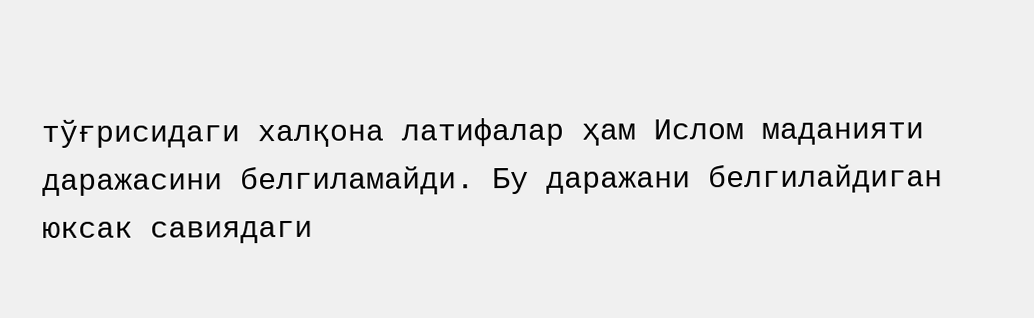тўғрисидаги халқона латифалар ҳам Ислом маданияти даражасини белгиламайди. Бу даражани белгилайдиган юксак савиядаги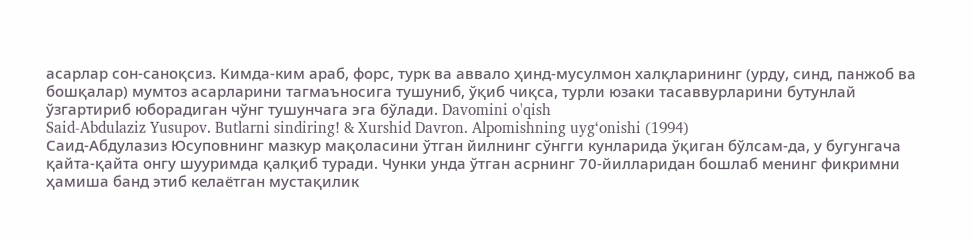асарлар сон-саноқсиз. Кимда-ким араб, форс, турк ва аввало ҳинд-мусулмон халқларининг (урду, синд, панжоб ва бошқалар) мумтоз асарларини тагмаъносига тушуниб, ўқиб чиқса, турли юзаки тасаввурларини бутунлай ўзгартириб юборадиган чўнг тушунчага эга бўлади. Davomini o'qish
Said-Abdulaziz Yusupov. Butlarni sindiring! & Xurshid Davron. Alpomishning uyg‘onishi (1994)
Саид-Абдулазиз Юсуповнинг мазкур мақоласини ўтган йилнинг сўнгги кунларида ўқиган бўлсам-да, у бугунгача қайта-қайта онгу шууримда қалқиб туради. Чунки унда ўтган асрнинг 70-йилларидан бошлаб менинг фикримни ҳамиша банд этиб келаётган мустақилик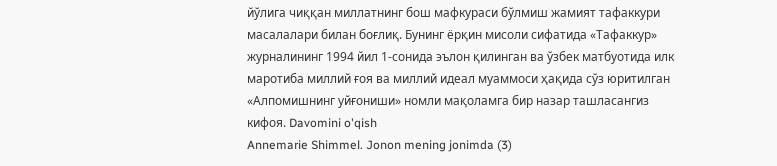йўлига чиққан миллатнинг бош мафкураси бўлмиш жамият тафаккури масалалари билан боғлиқ. Бунинг ёрқин мисоли сифатида «Тафаккур» журналининг 1994 йил 1-сонида эълон қилинган ва ўзбек матбуотида илк маротиба миллий ғоя ва миллий идеал муаммоси ҳақида сўз юритилган «Алпомишнинг уйғониши» номли мақоламга бир назар ташласангиз кифоя. Davomini o'qish
Annemarie Shimmel. Jonon mening jonimda (3)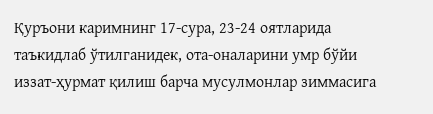Қуръони каримнинг 17-сура, 23-24 оятларида таъкидлаб ўтилганидек, ота-оналарини умр бўйи иззат-ҳурмат қилиш барча мусулмонлар зиммасига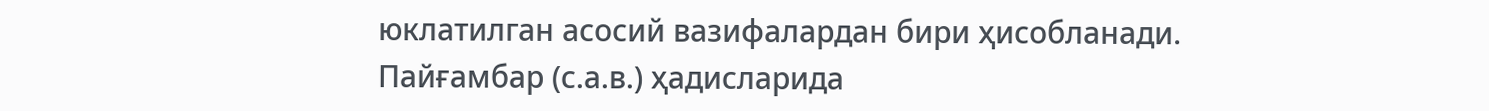юклатилган асосий вазифалардан бири ҳисобланади. Пайғамбар (с.а.в.) ҳадисларида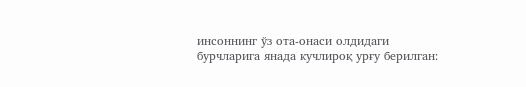инсоннинг ўз ота-онаси олдидаги бурчларига янада кучлироқ урғу берилган: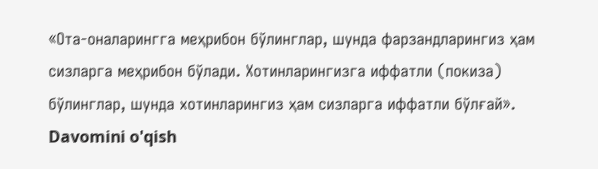«Ота-оналарингга меҳрибон бўлинглар, шунда фарзандларингиз ҳам сизларга меҳрибон бўлади. Хотинларингизга иффатли (покиза) бўлинглар, шунда хотинларингиз ҳам сизларга иффатли бўлғай». Davomini o'qish